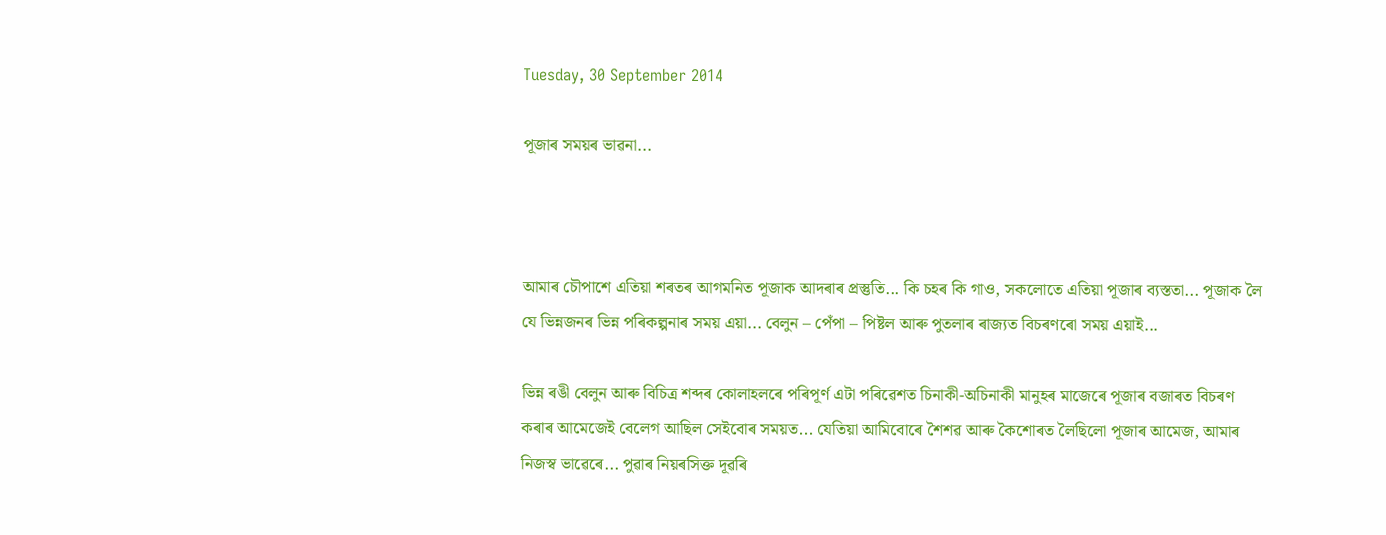Tuesday, 30 September 2014

পূজাৰ সময়ৰ ভাৱনা...



আমাৰ চৌপাশে এতিয়া শৰতৰ আগমনিত পূজাক আদৰাৰ প্ৰস্তুতি... কি চহৰ কি গাও, সকলোতে এতিয়া পূজাৰ ব্যস্ততা... পূজাক লৈ যে ভিন্নজনৰ ভিন্ন পৰিকল্পনাৰ সময় এয়া... বেলুন – পেঁপা – পিষ্টল আৰু পুতলাৰ ৰাজ্যত বিচৰণৰো সময় এয়াই...

ভিন্ন ৰঙী বেলুন আৰু বিচিত্ৰ শব্দৰ কোলাহলৰে পৰিপূৰ্ণ এটা পৰিৱেশত চিনাকী-অচিনাকী মানুহৰ মাজেৰে পূজাৰ বজাৰত বিচৰণ কৰাৰ আমেজেই বেলেগ আছিল সেইবোৰ সময়ত... যেতিয়া আমিবোৰে শৈশৱ আৰু কৈশোৰত লৈছিলো পূজাৰ আমেজ, আমাৰ নিজস্ব ভাৱেৰে... পুৱাৰ নিয়ৰসিক্ত দূৱৰি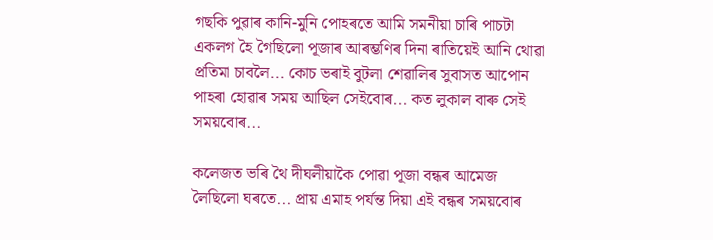গছকি পুৱাৰ কানি-মুনি পোহৰতে আমি সমনীয়া চাৰি পাচটা একলগ হৈ গৈছিলো পূজাৰ আৰম্ভণিৰ দিনা ৰাতিয়েই আনি থোৱা প্ৰতিমা চাবলৈ... কোচ ভৰাই বুটলা শেৱালিৰ সুবাসত আপোন পাহৰা হোৱাৰ সময় আছিল সেইবোৰ... কত লুকাল বাৰু সেই সময়বোৰ...

কলেজত ভৰি থৈ দীঘলীয়াকৈ পোৱা পূজা বন্ধৰ আমেজ লৈছিলো ঘৰতে... প্ৰায় এমাহ পৰ্যন্ত দিয়া এই বন্ধৰ সময়বোৰ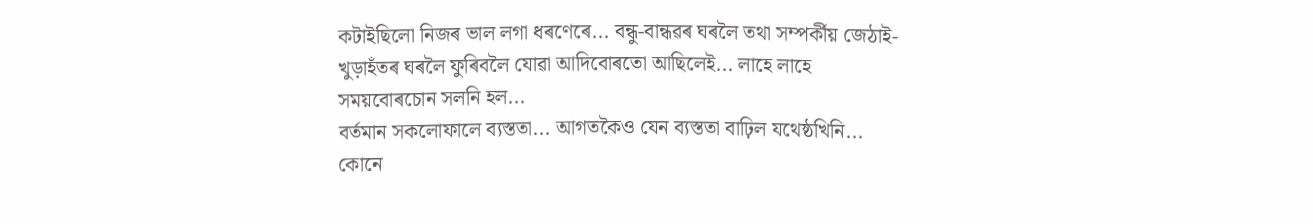কটাইছিলো নিজৰ ভাল লগা ধৰণেৰে... বন্ধু-বান্ধৱৰ ঘৰলৈ তথা সম্পৰ্কীয় জেঠাই-খুড়াহঁতৰ ঘৰলৈ ফুৰিবলৈ যোৱা আদিবোৰতো আছিলেই... লাহে লাহে সময়বোৰচোন সলনি হল...
বৰ্তমান সকলোফালে ব্যস্ততা... আগতকৈও যেন ব্যস্ততা বাঢ়িল যথেষ্ঠখিনি... কোনে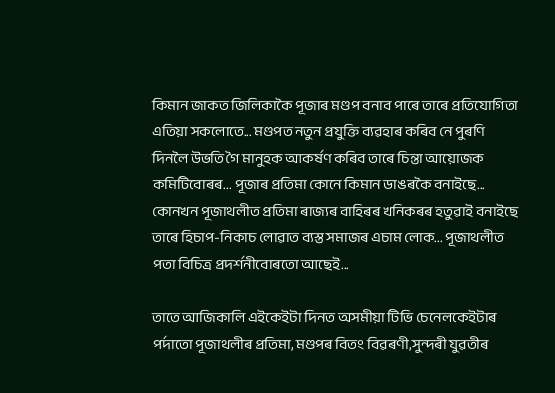কিমান জাকত জিলিকাকৈ পূজাৰ মণ্ডপ বনাব পাৰে তাৰে প্ৰতিযোগিতা এতিয়া সকলোতে... মণ্ডপত নতুন প্ৰযুক্তি ব্যৱহাৰ কৰিব নে পুৰণি দিনলৈ উভতি গৈ মানুহক আকৰ্ষণ কৰিব তাৰে চিন্তা আয়োজক কমিটিবোৰৰ... পূজাৰ প্ৰতিমা কোনে কিমান ডাঙৰকৈ বনাইছে... কোনখন পূজাথলীত প্ৰতিমা ৰাজ্যৰ বাহিৰৰ খনিকৰৰ হতুৱাই বনাইছে তাৰে হিচাপ-নিকাচ লোৱাত ব্যস্ত সমাজৰ এচাম লোক... পূজাথলীত পতা বিচিত্ৰ প্ৰদৰ্শনীবোৰতো আছেই...

তাতে আজিকালি এইকেইটা দিনত অসমীয়া টিভি চেনেলকেইটাৰ পৰ্দাতো পূজাথলীৰ প্ৰতিমা, মণ্ডপৰ বিতং বিৱৰণী,সুন্দৰী যুৱতীৰ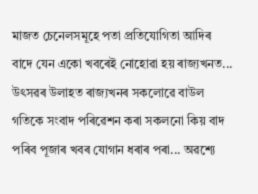মাজত চেনেলসমূহে পতা প্ৰতিযোগিতা আদিৰ বাদে যেন একো খবৰেই নোহোৱা হয় ৰাজ্যখনত... উৎসৱৰ উলাহত ৰাজ্যখনৰ সকলোৱে বাউল গতিকে সংবাদ পৰিৱেশন কৰা সকলনো কিয় বাদ পৰিব পূজাৰ খবৰ যোগান ধৰাৰ পৰা... অৱশ্যে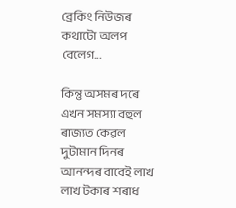ব্ৰেকিং নিউজৰ কথাটো অলপ বেলেগ...

কিন্তু অসমৰ দৰে এখন সমস্যা বহুল ৰাজ্যত কেৱল দুটামান দিনৰ আনন্দৰ বাবেই লাখ লাখ টকাৰ শৰাধ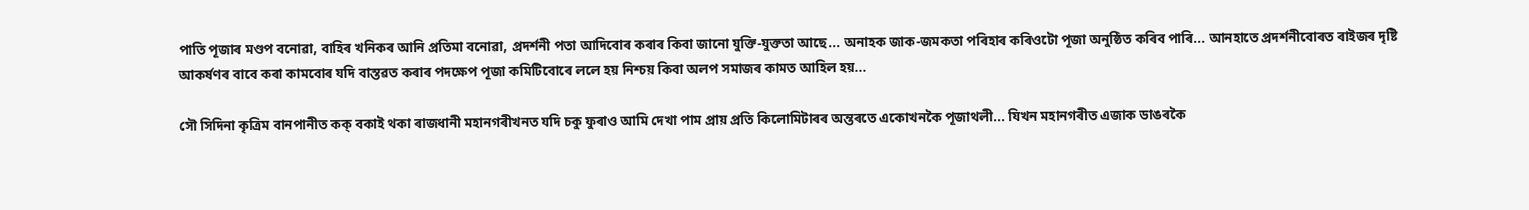পাতি পূজাৰ মণ্ডপ বনোৱা, বাহিৰ খনিকৰ আনি প্ৰতিমা বনোৱা, প্ৰদৰ্শনী পতা আদিবোৰ কৰাৰ কিবা জানো যুক্তি-যুক্ততা আছে... অনাহক জাক-জমকতা পৰিহাৰ কৰিওটো পূজা অনুষ্ঠিত কৰিব পাৰি... আনহাতে প্ৰদৰ্শনীবোৰত ৰাইজৰ দৃষ্টি আকৰ্ষণৰ বাবে কৰা কামবোৰ যদি বাস্তৱত কৰাৰ পদক্ষেপ পূজা কমিটিবোৰে ললে হয় নিশ্চয় কিবা অলপ সমাজৰ কামত আহিল হয়...

সৌ সিদিনা কৃত্ৰিম বানপানীত কক্ বকাই থকা ৰাজধানী মহানগৰীখনত যদি চকু ফুৰাও আমি দেখা পাম প্ৰায় প্ৰতি কিলোমিটাৰৰ অন্তৰতে একোখনকৈ পূজাথলী... যিখন মহানগৰীত এজাক ডাঙৰকৈ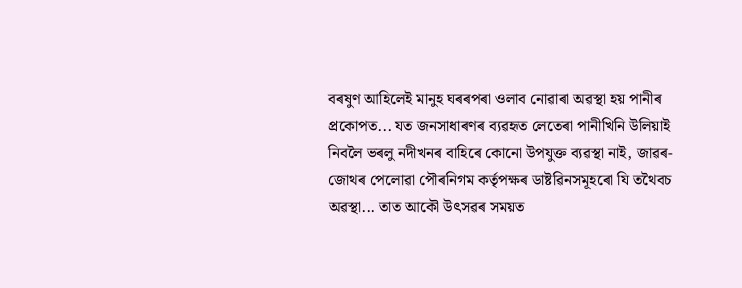বৰষুণ আহিলেই মানুহ ঘৰৰপৰা ওলাব নোৱাৰা অৱস্থা হয় পানীৰ প্ৰকোপত... যত জনসাধাৰণৰ ব্যৱহৃত লেতেৰা পানীখিনি উলিয়াই নিবলৈ ভৰলু নদীখনৰ বাহিৰে কোনো উপযুক্ত ব্যৱস্থা নাই, জাৱৰ-জোথৰ পেলোৱা পৌৰনিগম কৰ্তৃপক্ষৰ ডাষ্টৱিনসমূহৰো যি তথৈবচ অৱস্থা... তাত আকৌ উৎসৱৰ সময়ত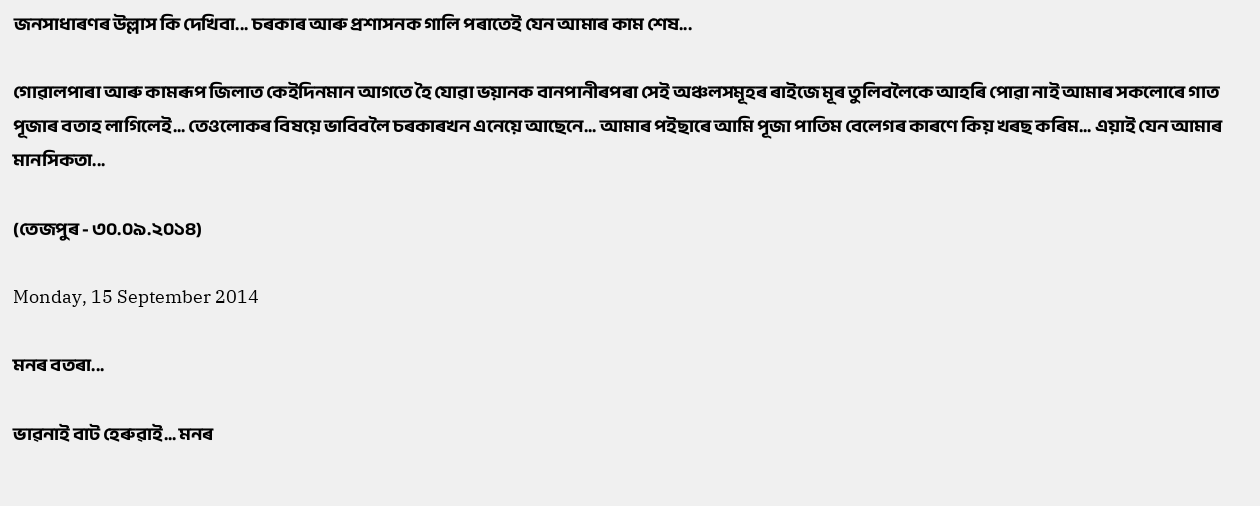জনসাধাৰণৰ উল্লাস কি দেখিবা... চৰকাৰ আৰু প্ৰশাসনক গালি পৰাতেই যেন আমাৰ কাম শেষ...

গোৱালপাৰা আৰু কামৰূপ জিলাত কেইদিনমান আগতে হৈ যোৱা ভয়ানক বানপানীৰপৰা সেই অঞ্চলসমূহৰ ৰাইজে মূৰ তুলিবলৈকে আহৰি পোৱা নাই আমাৰ সকলোৰে গাত পূজাৰ বতাহ লাগিলেই... তেওলোকৰ বিষয়ে ভাবিবলৈ চৰকাৰখন এনেয়ে আছেনে... আমাৰ পইছাৰে আমি পূজা পাতিম বেলেগৰ কাৰণে কিয় খৰছ কৰিম... এয়াই যেন আমাৰ মানসিকতা...

(তেজপুৰ - ৩০.০৯.২০১৪)

Monday, 15 September 2014

মনৰ বতৰা...

ভাৱনাই বাট হেৰুৱাই... মনৰ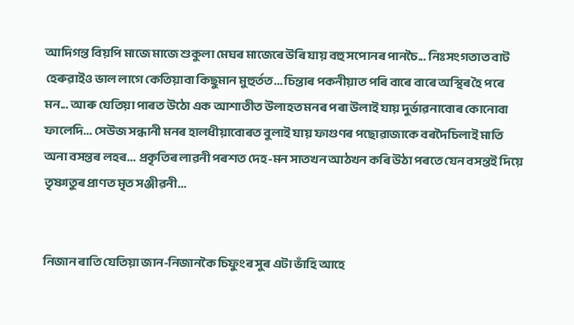আদিগন্ত বিয়পি মাজে মাজে শুকুলা মেঘৰ মাজেৰে উৰি যায় বহু সপোনৰ পানচৈ... নিঃসংগতাত বাট হেৰুৱাইও ভাল লাগে কেতিয়াবা কিছুমান মুহুৰ্তত... চিন্তাৰ পকনীয়াত পৰি বাৰে বাৰে অস্থিৰ হৈ পৰে মন... আৰু যেতিয়া পাৰত উঠো এক আশাতীত উলাহত মনৰ পৰা উলাই যায় দুৰ্ভাৱনাবোৰ কোনোবা ফালেদি... সেউজ সন্ধানী মনৰ হালধীয়াবোৰত বুলাই যায় ফাগুণৰ পছোৱাজাকে বৰদৈচিলাই মাতি অনা বসন্তৰ লহৰ... প্ৰকৃতিৰ লাৱনী পৰশত দেহ-মন সাতখন আঠখন কৰি উঠা পৰতে যেন বসন্তই দিয়ে তৃষ্ণাতুৰ প্ৰাণত মৃত সঞ্জীৱনী...


নিজান ৰাতি যেতিয়া জান-নিজানকৈ চিফুংৰ সুৰ এটা ভাঁহি আহে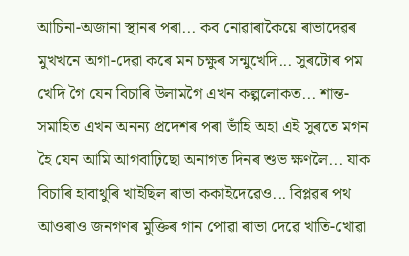আচিনা-অজানা স্থানৰ পৰা... কব নোৱাৰাকৈয়ে ৰাভাদেৱৰ মুখখনে অগা-দেৱা কৰে মন চক্ষুৰ সন্মুখেদি... সুৰটোৰ পম খেদি গৈ যেন বিচাৰি উলামগৈ এখন কল্পলোকত... শান্ত-সমাহিত এখন অনন্য প্ৰদেশৰ পৰা ভাঁহি অহা এই সুৰতে মগন হৈ যেন আমি আগবাঢ়িছো অনাগত দিনৰ শুভ ক্ষণলৈ... যাক বিচাৰি হাবাথুৰি খাইছিল ৰাভা ককাইদেৱেও... বিপ্লৱৰ পথ আওৰাও জনগণৰ মুক্তিৰ গান পোৱা ৰাভা দেৱে খাতি-খোৱা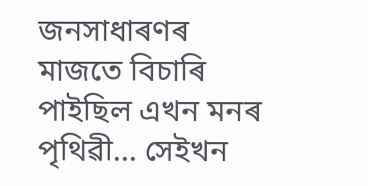জনসাধাৰণৰ মাজতে বিচাৰি পাইছিল এখন মনৰ পৃথিৱী... সেইখন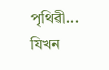পৃথিৱী... যিখন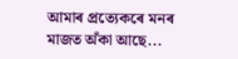আমাৰ প্ৰত্যেকৰে মনৰ মাজত অঁকা আছে...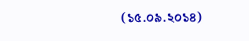(১৫.০৯.২০১৪)